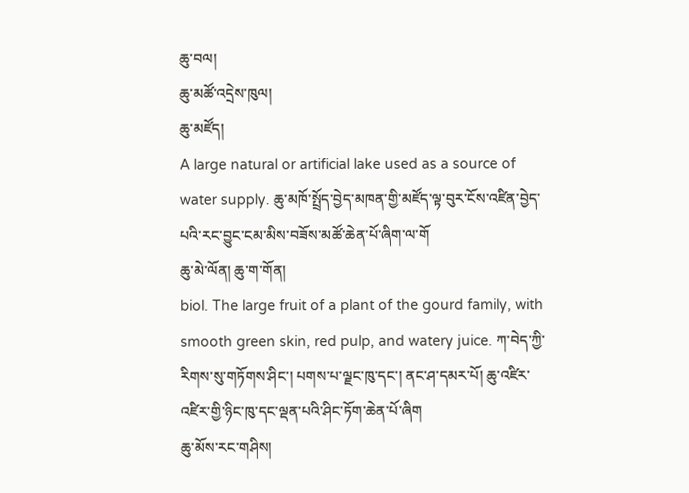ཆུ་བལ།
ཆུ་མཚོ་འདྲེས་ཁུལ།
ཆུ་མཛོད།
A large natural or artificial lake used as a source of water supply. ཆུ་མཁོ་སྤྲོད་བྱེད་མཁན་གྱི་མཛོད་ལྟ་བུར་ངོས་འཛིན་བྱེད་པའི་རང་བྱུང་ངམ་མིས་བཟོས་མཚོ་ཆེན་པོ་ཞིག་ལ་གོ
ཆུ་མེ་ལོན། ཆུ་ག་གོན།
biol. The large fruit of a plant of the gourd family, with smooth green skin, red pulp, and watery juice. ཀ་བེད་ཀྱི་རིགས་སུ་གཏོགས་ཤིང་། པགས་པ་ལྗང་ཁུ་དང་། ནང་ཤ་དམར་པོ། ཆུ་འཛིར་འཛིར་གྱི་ཉིང་ཁུ་དང་ལྡན་པའི་ཤིང་ཏོག་ཆེན་པོ་ཞིག
ཆུ་མོས་རང་གཤིས།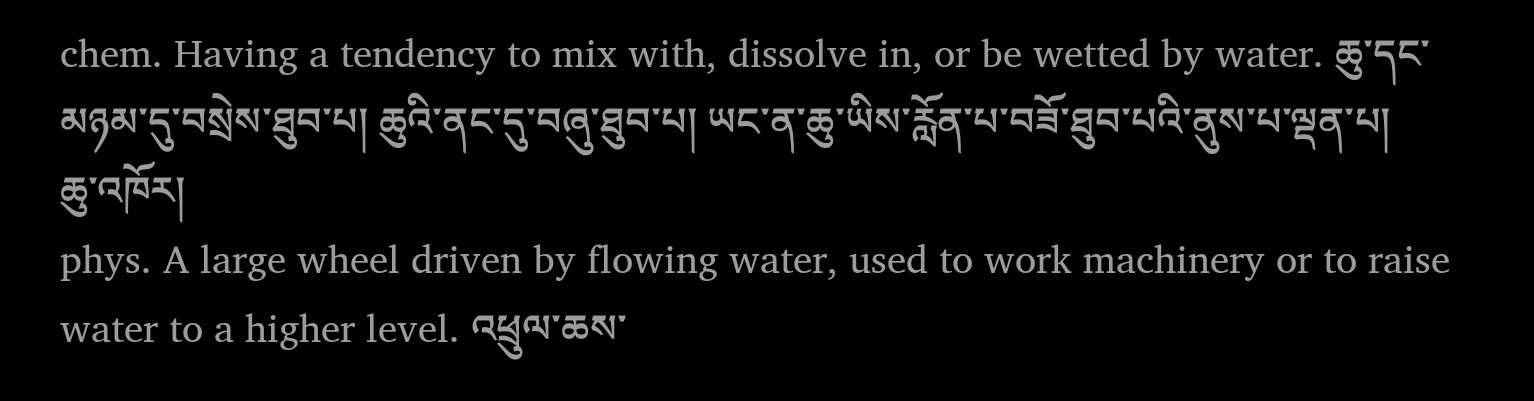chem. Having a tendency to mix with, dissolve in, or be wetted by water. ཆུ་དང་མཉམ་དུ་བསྲེས་ཐུབ་པ། ཆུའི་ནང་དུ་བཞུ་ཐུབ་པ། ཡང་ན་ཆུ་ཡིས་རློན་པ་བཟོ་ཐུབ་པའི་ནུས་པ་ལྡན་པ།
ཆུ་འཁོར།
phys. A large wheel driven by flowing water, used to work machinery or to raise water to a higher level. འཕྲུལ་ཆས་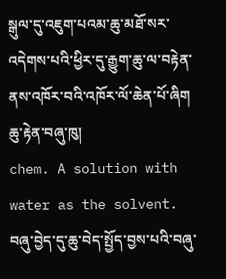སྒུལ་དུ་འཇུག་པའམ་ཆུ་མཐོ་སར་འདེགས་པའི་ཕྱིར་དུ་རྒྱུག་ཆུ་ལ་བརྟེན་ནས་འཁོར་བའི་འཁོར་ལོ་ཆེན་པོ་ཞིག
ཆུ་རྟེན་བཞུ་ཁུ།
chem. A solution with water as the solvent. བཞུ་བྱེད་དུ་ཆུ་བེད་སྤྱོད་བྱས་པའི་བཞུ་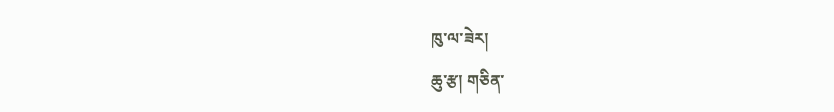ཁུ་ལ་ཟེར།
ཆུ་རྩ། གཅིན་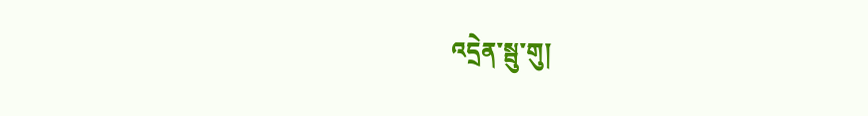འདྲེན་སྦུ་གུ།